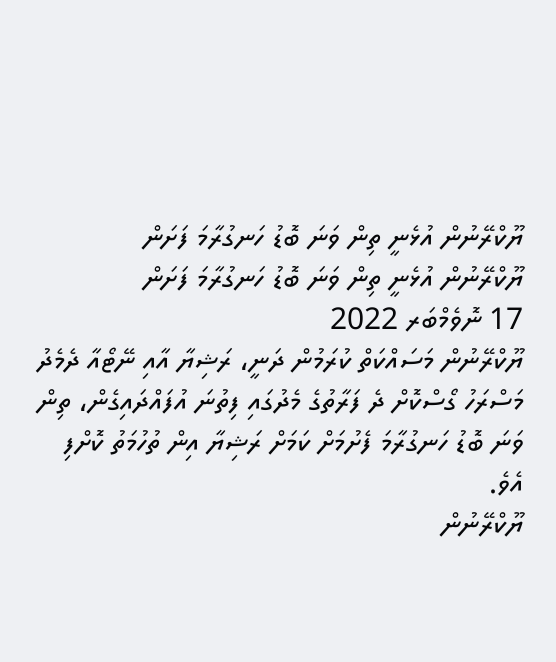ޔޫކްރޭނުން އުޅެނީ ތިން ވަނަ ބޮޑު ހަނގުރާމަ ފަށަން
ޔޫކްރޭނުން އުޅެނީ ތިން ވަނަ ބޮޑު ހަނގުރާމަ ފަށަން
17 ނޮވެމްބަރ 2022
ޔޫކްރޭނުން މަސައްކަތް ކުރަމުން ދަނީ، ރަޝިޔާ އާއި ނޭޓޯއާ ދެމެދު މަސްރަހު ގޯސްކޮށް ދެ ފަރާތުގެ މެދުގައި ފިތުނަ އުފައްދައިގެން، ތިން ވަނަ ބޮޑު ހަނގުރާމަ ފެށުމަށް ކަމަށް ރަޝިޔާ އިން ތުހުމަތު ކޮށްފި އެވެ.
ޔޫކްރޭނުން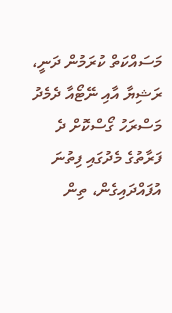މަސައްކަތް ކުރަމުން ދަނީ، ރަޝިޔާ އާއި ނޭޓޯއާ ދެމެދު މަސްރަހު ގޯސްކޮށް ދެ ފަރާތުގެ މެދުގައި ފިތުނަ އުފައްދައިގެން، ތިން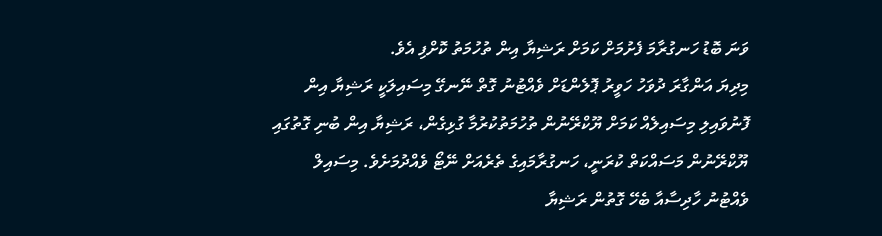ވަނަ ބޮޑު ހަނގުރާމަ ފެށުމަށް ކަމަށް ރަޝިޔާ އިން ތުހުމަތު ކޮށްފި އެވެ.
މިދިޔަ އަންގާރަ ދުވަހު ހަވީރު ޕޮލެންޑަށް ވެއްޓުނު ގޮތް ނޭނގޭ މިސައިލަކީ ރަޝިޔާ އިން ފޮނުވައިލި މިސައިލެއް ކަމަށް ޔޫކްރޭނުން ތުހުމަތުކުރުމާ ގުޅިގެން، ރަޝިޔާ އިން ބުނި ގޮތުގައި ޔޫކްރޭނުން މަސައްކަތް ކުރަނީ، ހަނގުރާމައިގެ ތެރެއަށް ނޭޓޯ ވެއްދުމަށެވެ. މިސައިލް ވެއްޓުނު ހާދިސާއާ ބެހޭ ގޮތުން ރަޝިޔާ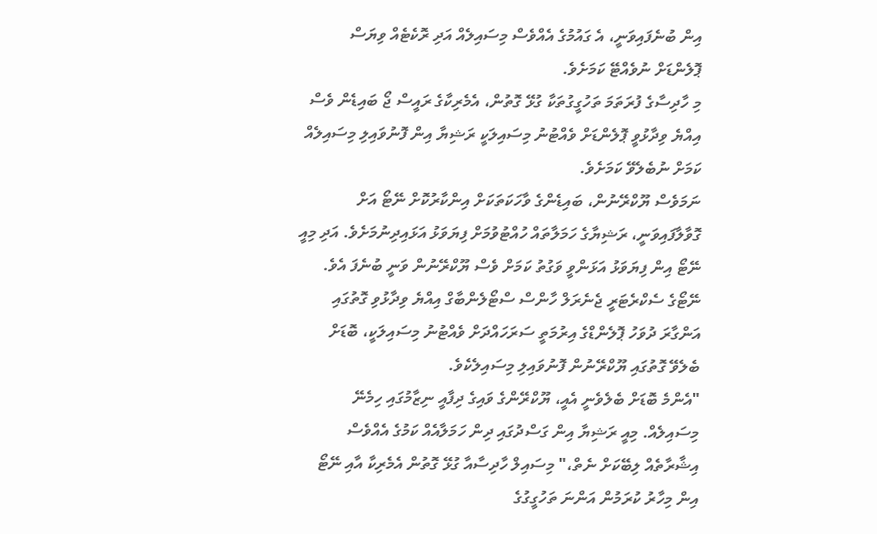އިން ބުނެފައިވަނީ، އެ ގައުމުގެ އެއްވެސް މިސައިލެއް އަދި ރޮކެޓެއް ވިޔަސް ޕޮލެންޑަށް ނުވެއްޓޭ ކަމަށެވެ.
މި ހާދިސާގެ ފުރަތަމަ ތަހުގީގުތަކާ ގުޅޭ ގޮތުން، އެމެރިކާގެ ރައީސް ޖޯ ބައިޑެން ވެސް އިއްޔެ ވިދާޅުވީ ޕޮލެންޑަށް ވެއްޓުނު މިސައިލަކީ ރަޝިޔާ އިން ފޮނުވައިލި މިސައިލެއް ކަމަށް ނުބެލެވޭ ކަމަށެވެ.
ނަމަވެސް ޔޫކްރޭނުން، ބައިޑެންގެ ވާހަކަތަކަށް އިންކާރުކޮށް ނޭޓޯ އަށް ގޮވާލާފައިވަނީ، ރަޝިޔާގެ ހަމަލާތައް ހުއްޓުވުމަށް ފިޔަވަޅު އަޅައިދިނުމަށެވެ. އަދި މިއީ ނޭޓޯ އިން ފިޔަވަޅު އަޅަންވީ ވަގުތު ކަމަށް ވެސް ޔޫކްރޭނުން ވަނީ ބުނެފަ އެވެ.
ނޭޓޯގެ ސެކްރެޓަރީ ޖެނެރަލް ހާންސް ސްޓޯލެންބާގް އިއްޔެ ވިދާޅުވި ގޮތުގައި އަންގާރަ ދުވަހު ޕޮލެންޑްގެ އިރުމަތީ ސަރަހައްދަށް ވެއްޓުނު މިސައިލަކީ، ބޮޑަށް ބެލެވޭ ގޮތުގައި ޔޫކްރޭނުން ފޮނުވައިލި މިސައިލެކެވެ.
"އެންމެ ބޮޑަށް ބެލެވެނީ އެއީ، ޔޫކްރޭންގެ ވައިގެ ދިފާއީ ނިޒާމުގައި ހިމެނޭ މިސައިލެއް. މިއީ ރަޝިޔާ އިން ގަސްދުގައި ދިން ހަމަލާއެއް ކަމުގެ އެއްވެސް އިޝާރާތެއް ލިބޭކަށް ނެތް،" މިސައިލް ހާދިސާއާ ގުޅޭ ގޮތުން އެމެރިކާ އާއި ނޭޓޯ އިން މިހާރު ކުރަމުން އަންނަ ތަހުގީގުގެ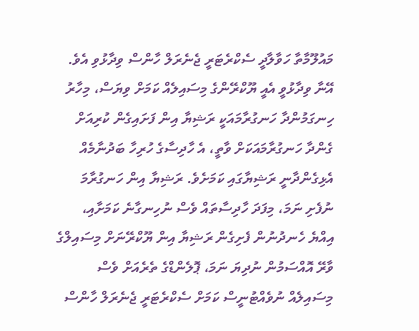މައުލޫމާތާ ހަވާލާދީ ސެކްރެޓަރީ ޖެނެރަލް ހާންސް ވިދާޅުވި އެވެ.
އޭނާ ވިދާޅުވީ އެއީ ޔޫކްރޭންގެ މިސައިލެއް ކަމަށް ވިޔަސް، މިހާރު ހިނގަމުންދާ ހަނގުރާމައަކީ ރަޝިޔާ އިން ފަށައިގެން ކުރިއަށް ގެންދާ ހަނގުރާމައަކަށް ވާތީ، އެ ހާދިސާގެ ހުރިހާ ބަދުނާމެއް އެޅިގެންދާނީ ރަޝިޔާގައި ކަމަށެވެ. ރަޝިޔާ އިން ހަނގުރާމަ ނުފެށި ނަމަ، މިފަދަ ހާދިސާތައް ވެސް ނުހިނގާނެ ކަމަށާއި، އިއްޔެ ހެނދުނުން ފެށިގެން ރަޝިޔާ އިން ޔޫކްރޭނަށް މިސައިލްގެ ވާރޭ އޮއްސަމުން ނުދިޔަ ނަމަ، ޕޮލެންޑްގެ ތެރެއަށް ވެސް މިސައިލެއް ނުވެއްޓުނީސް ކަމަށް ސެކްރެޓަރީ ޖެނެރަލް ހާންސް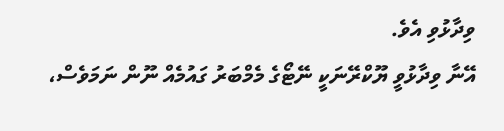ވިދާޅުވި އެވެ.
އޭނާ ވިދާޅުވީ ޔޫކްރޭނަކީ ނޭޓޯގެ މެމްބަރު ގައުމެއް ނޫން ނަމަވެސް،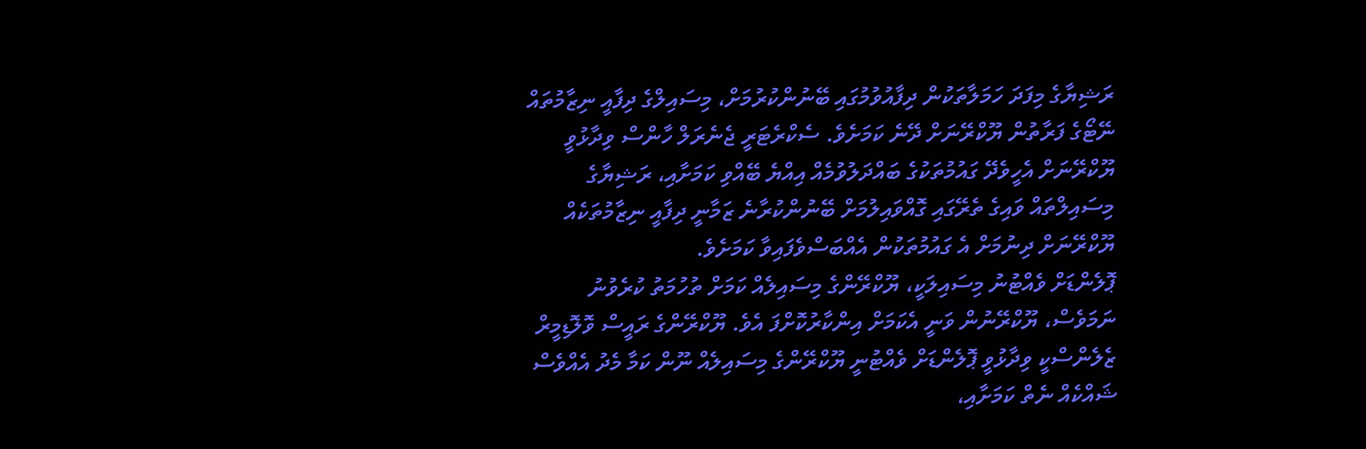ރަޝިޔާގެ މިފަދަ ހަމަލާތަކުން ދިފާއުވުމުގައި ބޭނުންކުރުމަށް، މިސައިލްގެ ދިފާއީ ނިޒާމުތައް ނޭޓޯގެ ފަރާތުން ޔޫކްރޭނަށް ދޭނެ ކަމަށެވެ. ސެކްރެޓަރީ ޖެނެރަލް ހާންސް ވިދާޅުވީ ޔޫކްރޭނަށް އެހީވެދޭ ގައުމުތަކުގެ ބައްދަލުވުމެއް އިއްޔެ ބޭއްވި ކަމަށާއި، ރަޝިޔާގެ މިސައިލްތައް ވައިގެ ތެރޭގައި ގޮއްވައިލުމަށް ބޭނުންކުރާނެ ޒަމާނީ ދިފާއީ ނިޒާމުތަކެއް ޔޫކްރޭނަށް ދިނުމަށް އެ ގައުމުތަކުން އެއްބަސްވެފައިވާ ކަމަށެވެ.
ޕޮލެންޑަށް ވެއްޓުނު މިސައިލަކީ، ޔޫކްރޭންގެ މިސައިލެއް ކަމަށް ތުހުމަތު ކުރެވުނު ނަމަވެސް، ޔޫކްރޭނުން ވަނީ އެކަމަށް އިންކާރުކޮށްފަ އެވެ. ޔޫކްރޭންގެ ރައީސް ވޮލޮޑިމީރް ޒެލެންސްކީ ވިދާޅުވީ ޕޮލެންޑަށް ވެއްޓުނީ ޔޫކްރޭންގެ މިސައިލެއް ނޫން ކަމާ މެދު އެއްވެސް ޝައްކެއް ނެތް ކަމަށާއި،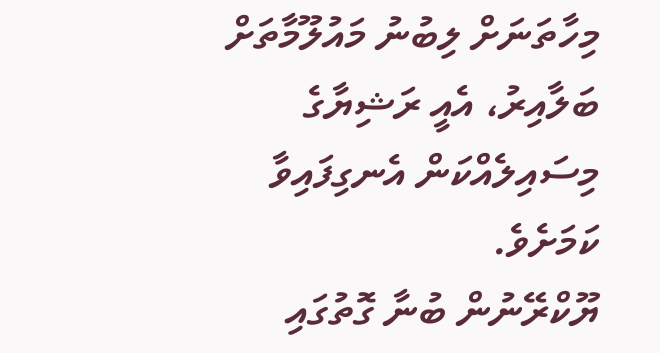މިހާތަނަށް ލިބުނު މައުލޫމާތަށް ބަލާއިރު، އެއީ ރަޝިޔާގެ މިސައިލެއްކަން އެނގިފައިވާ ކަމަށެވެ.
ޔޫކްރޭނުން ބުނާ ގޮތުގައި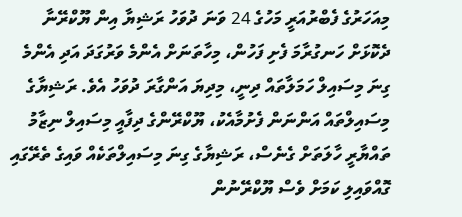މިއަހަރުގެ ފެބްރުއަރީ މަހުގެ 24 ވަނަ ދުވަހު ރަޝިޔާ އިން ޔޫކްރޭނާ ދެކޮޅަށް ހަނގުރާމަ ފެށި ފަހުން، މިހާތަނަށް އެންމެ ވަރުގަދަ އަދި އެންމެ ގިނަ މިސައިލް ހަމަލާތައް ދިނީ، މިދިޔަ އަންގާރަ ދުވަހު އެވެ. ރަޝިޔާގެ މިސައިލްތައް އަންނަން ފެށުމާއެކު، ޔޫކްރޭންގެ ދިފާއީ މިސައިލް ނިޒާމު ތައްޔާރީ ހާލަތަށް ގެނެސް، ރަޝިޔާގެ ގިނަ މިސައިލްތަކެއް ވައިގެ ތެރޭގައި ގޮއްވައިލި ކަމަށް ވެސް ޔޫކްރޭނުން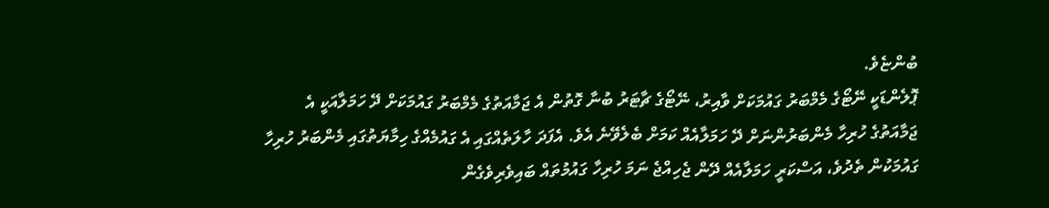ބުންޏެވެ.
ޕޮލެންޑަކީ ނޭޓޯގެ މެމްބަރު ގައުމަކަށް ވާއިރު، ނޭޓޯގެ ޗާޓަރު ބުނާ ގޮތުން އެ ޖަމާއަތުގެ މެމްބަރު ގައުމަކަށް ދޭ ހަމަލާއަކީ އެ ޖަމާއަތުގެ ހުރިހާ މެންބަރުންނަށް ދޭ ހަމަލާއެއް ކަމަށް ބެލެވޭނެ އެވެ. އެފަދަ ހާލަތެއްގައި އެ ގައުމެއްގެ ހިމާޔަތުގައި މެންބަރު ހުރިހާ ގައުމަކުން ތެދުވެ، އަސްކަރީ ހަމަލާއެއް ދޭން ޖެހިއްޖެ ނަމަ ހުރިހާ ގައުމުތައް ބައިވެރިވެގެން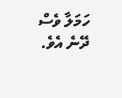ހަމަލާ ވެސް ދޭނެ އެވެ.